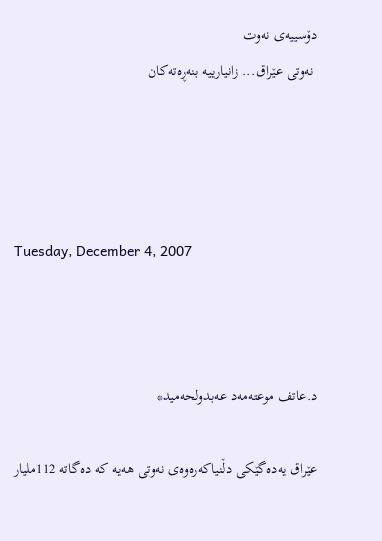دۆسییه‌ی‌ نه‌وت
 نه‌وتی‌ عێراق... زانیارییه‌ بنه‌ڕه‌ته‌كان




Tuesday, December 4, 2007



د.عاتف موعته‌مه‌د عه‌بدولحه‌مید*

عێراق یه‌ده‌گێكی‌ دڵنیاكه‌ره‌وه‌ی‌ نه‌وتی‌ هه‌یه‌ كه‌ ده‌گاته‌ 112ملیار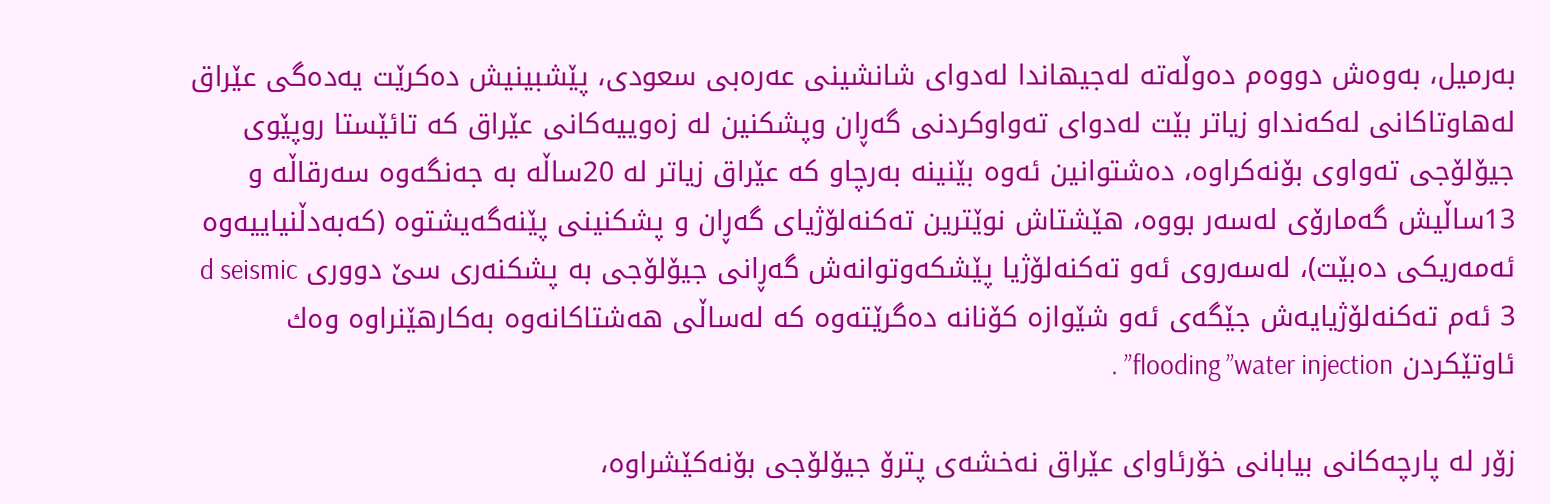به‌رمیل، به‌وه‌ش دووه‌م ده‌وڵه‌ته‌ له‌جیهاندا له‌دوای‌ شانشینی‌ عه‌ره‌بی‌ سعودی‌، پێشبینیش ده‌كرێت یه‌ده‌گی‌ عێراق له‌هاوتاكانی‌ له‌كه‌نداو زیاتر بێت له‌دوای‌ ته‌واوكردنی‌ گه‌ڕان وپشكنین له‌ زه‌وییه‌كانی‌ عێراق كه‌ تائێستا روپێوی‌ جیۆلۆجی‌ ته‌واوی‌ بۆنه‌كراوه‌، ده‌شتوانین ئه‌وه‌ بێنینه‌ به‌رچاو كه‌ عێراق زیاتر له‌ 20ساڵه‌ به‌ جه‌نگه‌وه‌ سه‌رقاڵه‌ و 13ساڵیش گه‌مارۆی‌ له‌سه‌ر بووه‌، هێشتاش نوێترین ته‌كنه‌لۆژیای‌ گه‌ڕان و پشكنینی‌ پێنه‌گه‌یشتوه‌ (كه‌به‌دڵنیاییه‌وه‌ ئه‌مه‌ریكی‌ ده‌بێت)، له‌سه‌روی‌ ئه‌و ته‌كنه‌لۆژیا پێشكه‌وتوانه‌ش گه‌ڕانی‌ جیۆلۆجی‌ به‌ پشكنه‌ری‌ سێ‌ دووری‌ d seismic 3 ئه‌م ته‌كنه‌لۆژیایه‌ش جێگه‌ی‌ ئه‌و شێوازه‌ كۆنانه‌ ده‌گرێته‌وه‌ كه‌ له‌ساڵی‌ هه‌شتاكانه‌وه‌ به‌كارهێنراوه‌ وه‌ك ئاوتێكردن flooding ”water injection” .

زۆر له‌ پارچه‌كانی‌ بیابانی‌ خۆرئاوای‌ عێراق نه‌خشه‌ی‌ پترۆ جیۆلۆجی‌ بۆنه‌كێشراوه‌،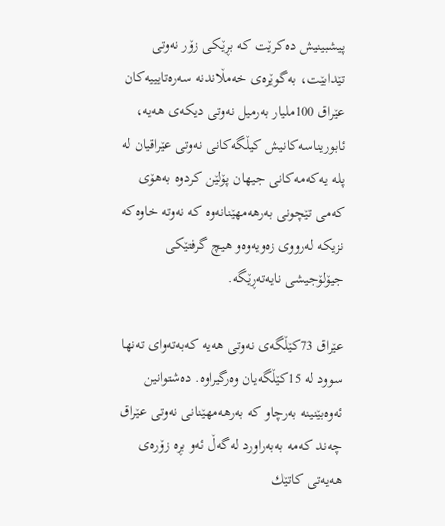پیشبینیش ده‌كرێت كه‌ بڕێكی‌ زۆر نه‌وتی‌ تێدابێت، به‌گوێره‌ی‌ خه‌مڵاندنه‌ سه‌ره‌تایییه‌كان عێراق 100ملیار به‌رمیل نه‌وتی‌ دیكه‌ی‌ هه‌یه‌، ئابوریناسه‌كانیش كیڵگه‌كانی‌ نه‌وتی‌ عێراقیان له‌ پله‌ یه‌كه‌مه‌كانی‌ جیهان پۆلێن كردوه‌ به‌هۆی‌ كه‌می‌ تێچونی‌ به‌رهه‌مهێنانه‌وه‌ كه‌ نه‌وته‌ خاوه‌كه‌ نزیكه‌ له‌رووی‌ زه‌ویه‌وه‌و هیچ گرفتێكی‌ جیۆلۆجیشی‌ نایه‌ته‌ڕێگه‌.

عێراق 73كێڵگه‌ی‌ نه‌وتی‌ هه‌یه‌ كه‌به‌ته‌وای‌ ته‌نها سوود له‌ 15كێڵگه‌یان وه‌رگیراوه‌. ده‌شتوانین ئه‌وه‌بێنینه‌ به‌رچاو كه‌ به‌رهه‌مهێنانی‌ نه‌وتی‌ عێراق چه‌ند كه‌مه‌ به‌به‌راورد له‌گه‌ڵ ئه‌و بڕه‌ زۆره‌ی‌ هه‌یه‌تی‌ كاتێك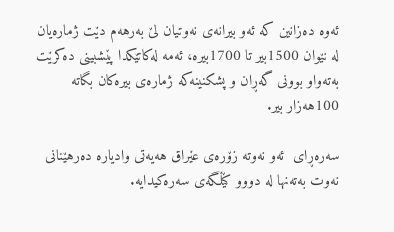ئه‌وه‌ ده‌زانین كه‌ ئه‌و بیرانه‌ی‌ نه‌وتیان لێ به‌رهه‌م دێت ژماره‌یان له‌ نێوان 1500بیر تا 1700بیره‌، ئه‌مه‌ له‌كاتێكدا پێشبینی‌ ده‌كرێت به‌ته‌واو بوونی‌ گه‌ڕان و پشكنینه‌كه‌ ژماره‌ی‌ بیره‌كان بگاته‌ 100هه‌زار بیر.

سه‌ره‌ڕای‌  ئه‌و نه‌وته‌ زۆره‌ی‌ عێراق هه‌یه‌تی‌ وادیاره‌ ده‌رهێنانی‌ نه‌وت به‌ته‌نها له‌ دووو كێڵگه‌ی‌ سه‌ره‌كیدایه‌.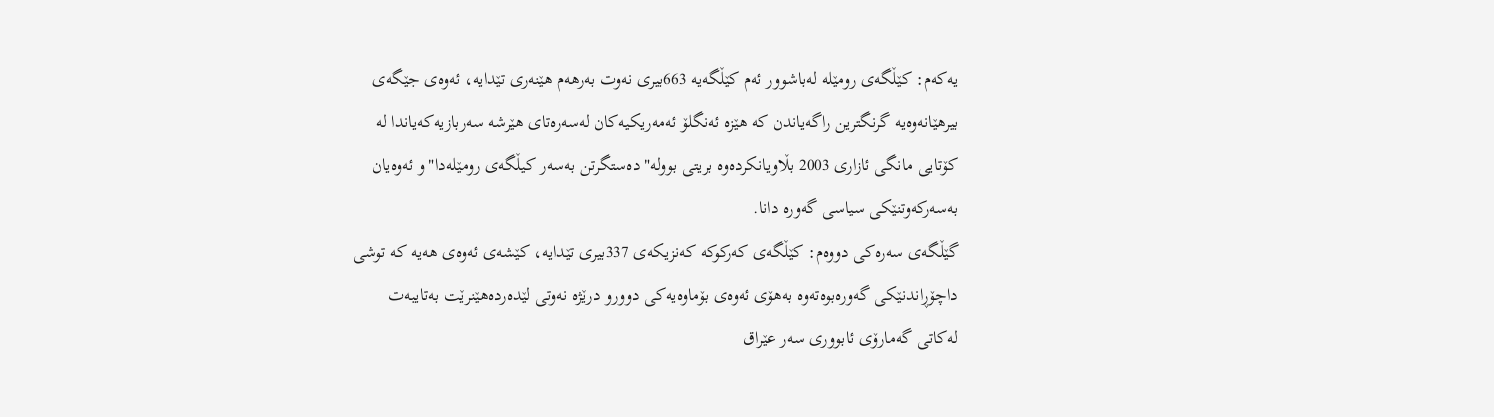یه‌كه‌م: كێڵگه‌ی‌ رومێله‌ له‌باشوور ئه‌م كێڵگه‌یه‌ 663بیری‌ نه‌وت به‌رهه‌م هێنه‌ری‌ تێدایه‌، ئه‌وه‌ی‌ جێگه‌ی‌ بیرهێانه‌وه‌یه‌ گرنگترین راگه‌یاندن كه‌ هێزه‌ ئه‌نگلۆ ئه‌مه‌ریكیه‌كان له‌سه‌ره‌تای‌ هێرشه‌ سه‌ربازیه‌كه‌یاندا له‌ كۆتایی‌ مانگی‌ ئازاری‌ 2003 بڵاویانكرده‌وه‌ بریتی‌ بووله‌"ده‌ستگرتن به‌سه‌ر كیڵگه‌ی‌ رومێله‌دا"و ئه‌وه‌یان به‌سه‌ركه‌وتنێكی‌ سیاسی‌ گه‌وره‌ دانا.
گێڵگه‌ی‌ سه‌ره‌كی‌ دووه‌م: كێڵگه‌ی‌ كه‌ركوكه‌ كه‌نزیكه‌ی‌ 337بیری‌ تێدایه‌، كێشه‌ی‌ ئه‌وه‌ی‌ هه‌یه‌ كه‌ توشی‌ داچۆڕاندنێكی‌ گه‌وره‌بوه‌ته‌وه‌ به‌هۆی‌ ئه‌وه‌ی‌ بۆماوه‌یه‌كی‌ دوورو درێژه‌ نه‌وتی‌ لێده‌رده‌هێنرێت به‌تایبه‌ت له‌كاتی‌ گه‌مارۆی‌ ئابووری‌ سه‌ر عێراق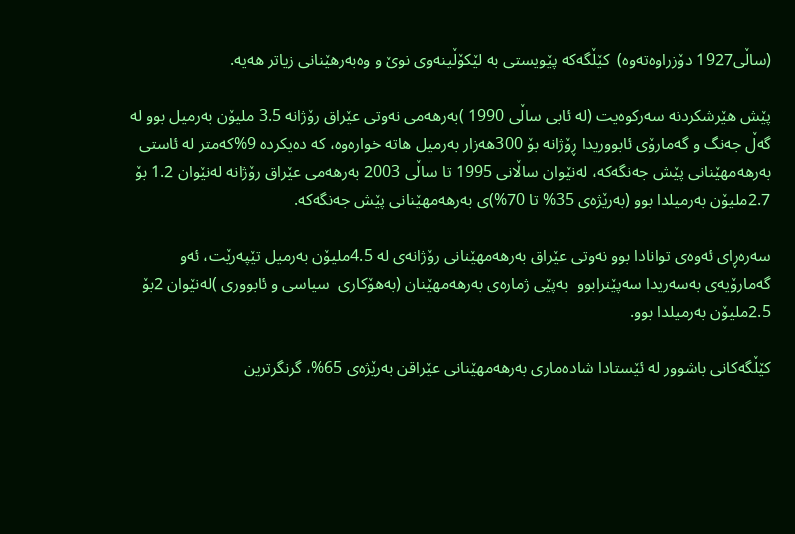(ساڵی‌1927 دۆزراوه‌ته‌وه‌)  كێڵگه‌كه‌ پێویستی‌ به‌ لێكۆڵینه‌وی‌ نوێ‌ و وه‌به‌رهێنانی‌ زیاتر هه‌یه‌.

پێش هێرشكردنه‌ سه‌ركوه‌یت (له‌ ئابی‌ ساڵی‌ 1990 )به‌رهه‌می‌ نه‌وتی‌ عێراق رۆژانه‌ 3.5 ملیۆن به‌رمیل بوو له‌ گه‌ڵ جه‌نگ و گه‌مارۆی‌ ئابووریدا ڕۆژانه‌ بۆ 300هه‌زار به‌رمیل هاته‌ خواره‌وه‌، كه‌ ده‌یكرده‌ 9%كه‌متر له‌ ئاستی‌ به‌رهه‌مهێنانی‌ پێش جه‌نگه‌كه‌، له‌نێوان ساڵانی‌ 1995 تا ساڵی‌ 2003 به‌رهه‌می‌ عێراق رۆژانه‌ له‌نێوان 1.2 بۆ 2.7ملیۆن به‌رمیلدا بوو (به‌رێژه‌ی‌ 35% تا 70%)ی‌ به‌رهه‌مهێنانی‌ پێش جه‌نگه‌كه‌.

سه‌ره‌ڕای‌ ئه‌وه‌ی‌ توانادا بوو نه‌وتی‌ عێراق به‌رهه‌مهێنانی‌ رۆژانه‌ی‌ له‌ 4.5ملیۆن به‌رمیل تێپه‌رێت، ئه‌و گه‌مارۆیه‌ی‌ به‌سه‌ریدا سه‌پێنرابوو  به‌پێی‌ ژماره‌ی‌ به‌رهه‌مهێنان (به‌هۆكاری‌  سیاسی‌ و ئابووری‌ )له‌نێوان 2بۆ 2.5ملیۆن به‌رمیلدا بوو.

كێڵگه‌كانی‌ باشوور له‌ ئێستادا شاده‌ماری‌ به‌رهه‌مهێنانی‌ عێراقن به‌رێژه‌ی‌ 65%، گرنگرترین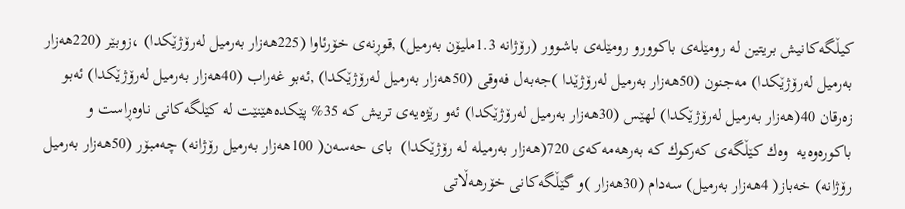كیڵگه‌كانیش بریتین له‌ رومێله‌ی‌ باكوورو رومێله‌ی‌ باشوور (رۆژانه‌ 1.3ملیۆن به‌رمیل) ,قوڕنه‌ی‌ خۆرئاوا (225هه‌زار به‌رمیل له‌رۆژێكدا) ،زوبێر (220هه‌زار به‌رمیل له‌رۆژێكدا) مه‌جنون (50هه‌زار به‌رمیل له‌رۆژێدا )جه‌به‌ل فه‌وقی‌ (50هه‌زار به‌رمیل له‌رۆژێكدا) ,ئه‌بو غه‌راب (40هه‌زار به‌رمیل له‌رۆژێكدا) ئه‌بو زه‌رقان 40(هه‌زار به‌رمیل له‌رۆژێكدا) لهێس (30هه‌زار به‌رمیل له‌رۆژێكدا) ئه‌و رێژه‌یه‌ی‌ تریش كه‌ 35% پێكده‌هێنێت له‌ كێلگه‌كانی‌ ناوه‌ڕاست و باكوره‌وه‌یه‌  وه‌ك كێڵگه‌ی‌ كه‌ركوك كه‌ به‌رهه‌مه‌كه‌ی‌ 720(هه‌زار به‌رمیله‌ له‌ رۆژێكدا)  بای‌ حه‌سه‌ن( 100هه‌زار به‌رمیل رۆژانه‌) چه‌مبۆر (50هه‌زار به‌رمیل رۆژانه‌) خه‌باز( 4هه‌زار به‌رمیل) سه‌دام (30هه‌زار )و گێڵگه‌كانی‌ خۆرهه‌ڵاتی‌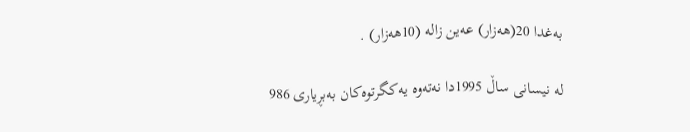به‌غدا 20(هه‌زار) عه‌ین زاله‌ (10هه‌زار) .

له‌ نیسانی‌ ساڵ 1995دا نه‌ته‌وه‌ یه‌كگرتوه‌كان به‌بڕیاری‌ 986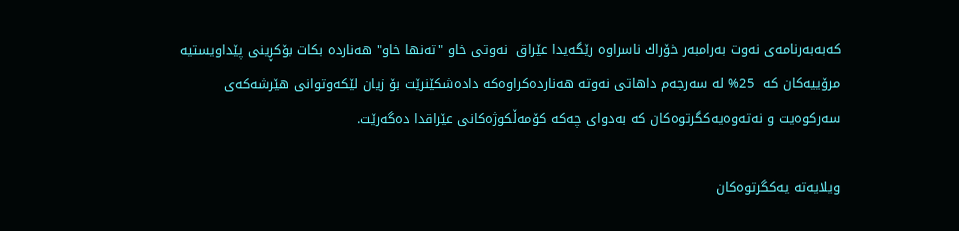كه‌به‌به‌رنامه‌ی‌ نه‌وت به‌رامبه‌ر خۆراك ناسراوه‌ رێگه‌یدا عێراق  نه‌وتی‌ خاو "ته‌نها خاو" هه‌نارده‌ بكات بۆكڕینی‌ پێداویستیه‌ مرۆییه‌كان كه‌  25% له‌ سه‌رجه‌م داهاتی‌ نه‌وته‌ هه‌نارده‌كراوه‌كه‌ داده‌شكێنرێت بۆ زیان لێكه‌وتوانی‌ هێرشه‌كه‌ی‌ سه‌ركوه‌یت و نه‌ته‌وه‌یه‌كگرتوه‌كان كه‌ به‌دوای‌ چه‌كه‌ كۆمه‌ڵكوژه‌كانی‌ عێراقدا ده‌گه‌رێت.

ویلایه‌ته‌ یه‌كگرتوه‌كان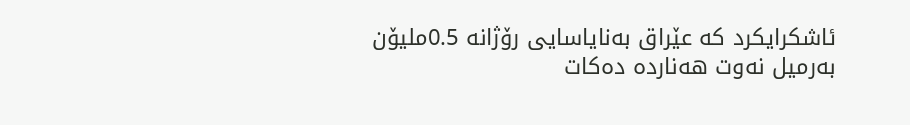ئاشكرایكرد كه‌ عێراق به‌نایاسایی‌ رۆژانه‌ 0.5ملیۆن به‌رمیل نه‌وت هه‌نارده‌ ده‌كات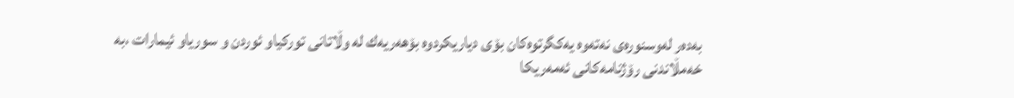به‌ده‌ر له‌وسنوره‌ی‌ نه‌ته‌وه‌ یه‌كگرتوه‌كان بۆی‌ دیاریكردوه‌ بۆهه‌ریه‌ك له‌ وڵاتانی‌ توركیاو ئوردن و سوریاو ئیمارات ،به‌ خه‌مڵاندنی‌ رۆژنامه‌كانی‌ ئه‌مه‌ریكا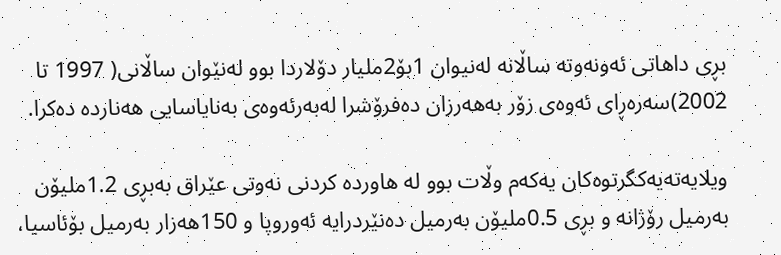بڕی‌ داهاتی‌ ئه‌ونه‌وته‌ ساڵانه‌ له‌نیوان 1بۆ2ملیار دۆلاردا بوو له‌نێوان ساڵانی‌( 1997 تا 2002)سه‌ره‌ڕای‌ ئه‌وه‌ی‌ زۆر به‌هه‌رزان ده‌فرۆشرا له‌به‌رئه‌وه‌ی‌ به‌نایاسایی‌ هه‌نارده‌ ده‌كرا.

ویلایه‌ته‌یه‌كگرتوه‌كان یه‌كه‌م وڵات بوو له‌ هاورده‌ كردنی‌ نه‌وتی‌ عێراق به‌بڕی‌ 1.2ملیۆن به‌رمیل رۆژانه‌ و بڕی‌ 0.5ملیۆن به‌رمیل ده‌نێردرایه‌ ئه‌وروپا و 150هه‌زار به‌رمیل بۆئاسیا،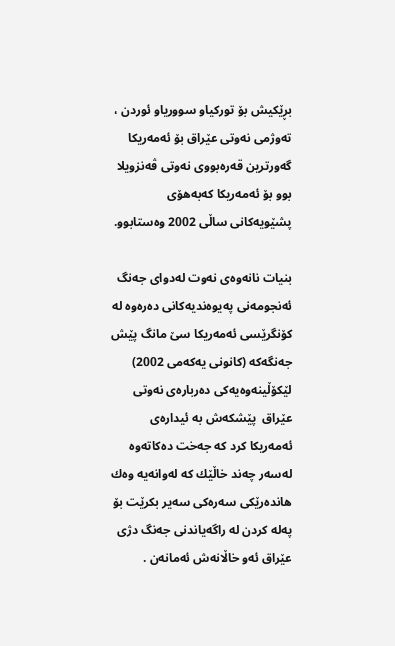بڕێكیش بۆ توركیاو سووریاو ئوردن ، ته‌وژمی‌ نه‌وتی‌ عێراق بۆ ئه‌مه‌ریكا گه‌ورترین قه‌ره‌بووی‌ نه‌وتی‌ ڤه‌نزویلا بوو بۆ ئه‌مه‌ریكا كه‌به‌هۆی‌ پشێویه‌كانی‌ ساڵی‌ 2002 وه‌ستابوو.

بنیات نانه‌وه‌ی‌ نه‌وت له‌دوای‌ جه‌نگ
ئه‌نجومه‌نی‌ په‌یوه‌ندیه‌كانی‌ ده‌ره‌وه‌ له‌ كۆنگرێسی‌ ئه‌مه‌ریكا سێ‌ مانگ پێش جه‌نگه‌كه‌ (كانونی‌ یه‌كه‌می‌ 2002) لێكۆڵینه‌وه‌یه‌كی‌ ده‌رباره‌ی‌ نه‌وتی‌ عێراق  پێشكه‌ش به‌ ئیداره‌ی‌ ئه‌مه‌ریكا كرد كه‌ جه‌خت ده‌كاته‌وه‌ له‌سه‌ر چه‌ند خاڵێك كه‌ له‌وانه‌یه‌ وه‌ك هانده‌رێكی‌ سه‌ره‌كی‌ سه‌یر بكرێت بۆ په‌له‌ كردن له‌ راگه‌یاندنی‌ جه‌نگ دژی‌ عێراق ئه‌و خاڵانه‌ش ئه‌مانه‌ن .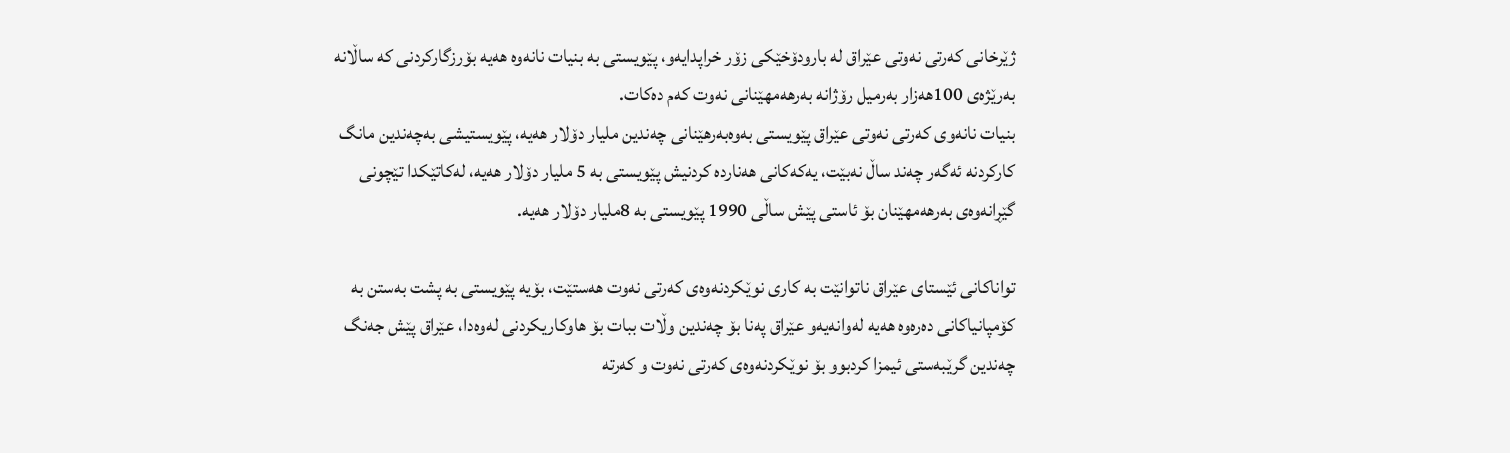ژێرخانی‌ كه‌رتی‌ نه‌وتی‌ عێراق له‌ بارودۆخێكی‌ زۆر خراپدایه‌و، پێویستی‌ به‌ بنیات نانه‌وه‌ هه‌یه‌ بۆرزگاركردنی‌ كه‌ ساڵانه‌ به‌رێژه‌ی‌ 100هه‌زار به‌رمیل رۆژانه‌ به‌رهه‌مهێنانی‌ نه‌وت كه‌م ده‌كات.
بنیات نانه‌وی‌ كه‌رتی‌ نه‌وتی‌ عێراق پێویستی‌ به‌وه‌به‌رهێنانی‌ چه‌ندین ملیار دۆلار هه‌یه‌، پێویستیشی‌ به‌چه‌ندین مانگ كاركردنه‌ ئه‌گه‌ر چه‌ند ساڵ نه‌بێت، یه‌كه‌كانی‌ هه‌نارده‌ كردنیش پێویستی‌ به‌ 5 ملیار دۆلار هه‌یه‌، له‌كاتێكدا تێچونی‌ گێڕانه‌وه‌ی‌ به‌رهه‌مهێنان بۆ ئاستی‌ پێش ساڵی‌ 1990 پێویستی‌ به‌ 8ملیار دۆلار هه‌یه‌.

تواناكانی‌ ئێستای‌ عێراق ناتوانێت به‌ كاری‌ نوێكردنه‌وه‌ی‌ كه‌رتی‌ نه‌وت هه‌ستێت، بۆیه‌ پێویستی‌ به‌ پشت به‌ستن به‌ كۆمپانیاكانی‌ ده‌ره‌وه‌ هه‌یه‌ له‌وانه‌یه‌و عێراق په‌نا بۆ چه‌ندین وڵات ببات بۆ هاوكاریكردنی‌ له‌وه‌دا، عێراق پێش جه‌نگ چه‌ندین گرێبه‌ستی‌ ئیمزا كردبوو بۆ نوێكردنه‌وه‌ی‌ كه‌رتی‌ نه‌وت و كه‌رته‌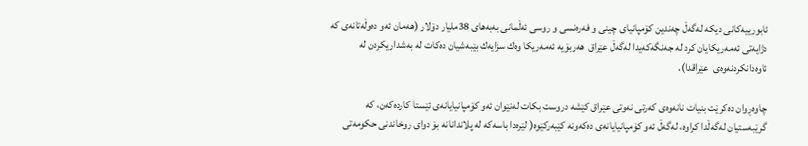ئابورییه‌كانی‌ دیكه‌ له‌گه‌ڵ چه‌ندین كۆمپانیای‌ چینی‌ و فه‌ره‌نسی‌ و روسی ئه‌ڵمانی‌ به‌به‌های‌ 38ملیار دۆلار (هه‌مان ئه‌و ده‌وڵه‌تانه‌ی‌ كه‌ دژایه‌تی‌ ئه‌مه‌ریكایان كرد له‌ جه‌نگه‌كه‌یدا له‌گه‌ڵ عێراق  هه‌ربۆیه‌ ئه‌مه‌ریكا وه‌ك سزایه‌ك بێبه‌شیان ده‌كات له‌ به‌شداریكردن له‌ ئاوه‌دانكردنه‌وه‌ی‌  عێراقدا).

چاوه‌ڕوان ده‌كرێت بنیات نانه‌وه‌ی‌ كه‌رتی‌ نه‌وتی‌ عێراق كێشه‌ دروست بكات له‌نێوان ئه‌و كۆمپانیایانه‌ی‌ ئێستا كارده‌كه‌ن، كه‌ گرێبه‌ستیان له‌گه‌ڵدا كراوه‌، له‌گه‌ڵ ئه‌و كۆمپانیایانه‌ی‌ ده‌كه‌ونه‌ كێبه‌ركێوه‌( لێره‌دا باسه‌كه‌ له‌ پلاندانانه‌ بۆ دوای‌ روخاندنی‌ حكومه‌تی‌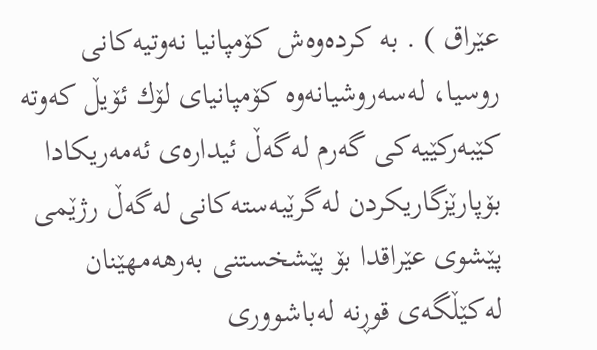عێراق ) . به‌ كرده‌وه‌ش كۆمپانیا نه‌وتیه‌كانی‌ روسیا، له‌سه‌روشیانه‌وه‌ كۆمپانیای‌ لۆك ئۆیڵ كه‌وته‌ كێبه‌ركێیه‌كی‌ گه‌رم له‌گه‌ڵ ئیداره‌ی‌ ئه‌مه‌ریكادا بۆپارێزگاریكردن له‌گرێبه‌سته‌كانی‌ له‌گه‌ڵ رژێمی‌ پێشوی‌ عێراقدا بۆ پێشخستنی‌ به‌رهه‌مهێنان له‌كێڵگه‌ی‌ قوڕنه‌ له‌باشووری‌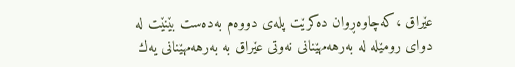عێراق ،كه‌چاوه‌ڕوان ده‌كرێت پله‌ی‌ دووه‌م به‌ده‌ست بێنێت له‌ دوای‌ رومێله‌ له‌ به‌رهه‌مهێنانی‌ نه‌وتی‌ عێراق به‌ به‌رهه‌مهێنانی‌ یه‌ك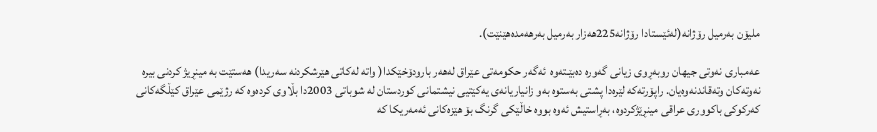ملیۆن به‌رمیل رۆژانه‌(له‌ئێستادا رۆژانه‌225هه‌زار به‌رمیل به‌رهه‌مده‌هێنێت).

عه‌مباری‌ نه‌وتی‌ جیهان روبه‌ڕوی‌ زیانی‌ گه‌وره‌ ده‌بێـته‌وه‌  ئه‌گه‌ر حكومه‌تی‌ عێراق له‌هه‌ر بارودۆخێكدا( واته‌ له‌كاتی‌ هێرشكردنه‌ سه‌ریدا) هه‌ستێت به‌ مینڕیژ كردنی‌ بیره‌ نه‌وته‌كان وته‌قاندنه‌وه‌یان. راپۆرته‌كه‌ لێره‌دا پشتی‌ به‌ستوه‌ به‌و زانیاریانه‌ی‌ یه‌كێتیی‌ نیشتمانی‌ كوردستان له‌ شوباتی‌ 2003دا بڵاوی‌ كرده‌وه‌ كه‌ رژێمی‌ عێراق كێڵگه‌كانی‌ كه‌ركوكی‌ باكووری‌ عراقی‌ مینڕێژكردوه‌، به‌ڕاستیش ئه‌وه‌ بووه‌ خاڵێكی‌ گرنگ بۆ هێزه‌كانی‌ ئه‌مه‌ریكا كه‌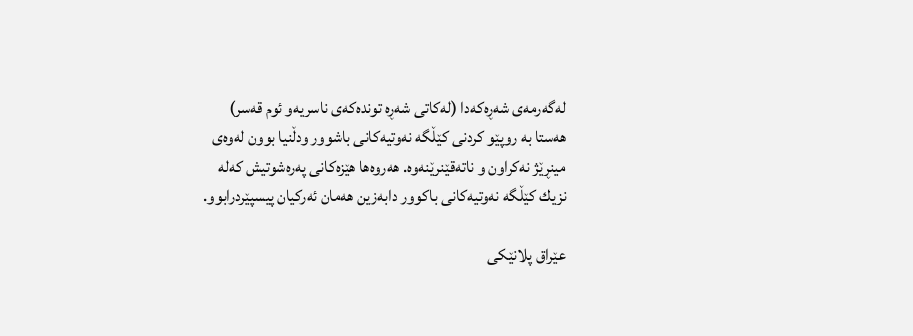له‌گه‌رمه‌ی‌ شه‌ڕه‌كه‌دا (له‌كاتی‌ شه‌ڕه‌ تونده‌كه‌ی‌ ناسریه‌و ئوم قه‌سر) هه‌ستا به‌ روپێو كردنی‌ كێڵگه‌ نه‌وتیه‌كانی‌ باشوور ودڵنیا بوون له‌وه‌ی‌ مینڕێژ نه‌كراون و ناته‌قێنرێنه‌وه‌. هه‌روه‌ها هێزه‌كانی‌ په‌ره‌شوتیش كه‌له‌ نزیك كێڵگه‌ نه‌وتیه‌كانی‌ باكوور دابه‌زین هه‌مان ئه‌ركیان پیسپێردرابوو.

عێراق پلانێكی‌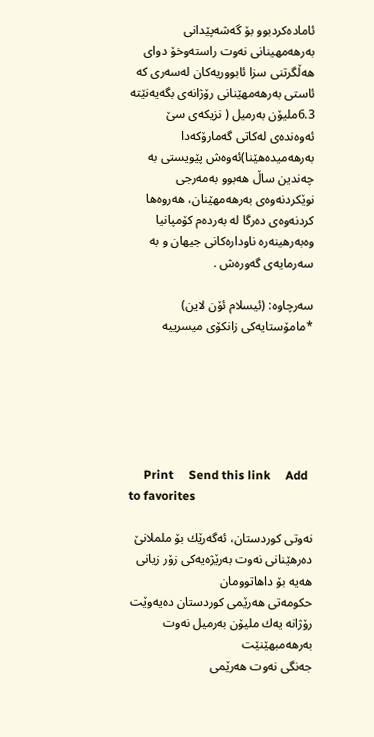ئاماده‌كردبوو بۆ گه‌شه‌پێدانی‌ به‌رهه‌مهینانی‌ نه‌وت راسته‌وخۆ دوای‌ هه‌ڵگرتنی‌ سزا ئابووریه‌كان له‌سه‌ری‌ كه‌ ئاستی‌ به‌رهه‌مهێنانی‌ رۆژانه‌ی‌ بگه‌یه‌نێته‌ 6.3ملیۆن به‌رمیل ( نزیكه‌ی‌ سێ‌ ئه‌وه‌نده‌ی‌ له‌كاتی‌ گه‌مارۆكه‌دا به‌رهه‌میده‌هێنا)ئه‌وه‌ش پێویستی‌ به‌ چه‌ندین ساڵ هه‌بوو به‌مه‌رجی نوێكردنه‌وه‌ی‌ به‌رهه‌مهێنان، هه‌روه‌ها كردنه‌وه‌ی‌ ده‌رگا له‌ به‌رده‌م كۆمپانیا وه‌به‌رهینه‌ره‌ ناوداره‌كانی‌ جیهان و به‌ سه‌رمایه‌ی‌ گه‌وره‌ش .

سه‌رچاوه‌: (ئیسلام ئۆن لاین)
*مامۆستایه‌كی‌ زانكۆی‌ میسرییه‌






     Print     Send this link     Add to favorites

نه‌وتی‌ كوردستان، ئه‌گه‌رێك بۆ ململانێ‌
ده‌رهێنانی نه‌وت به‌رێژه‌یه‌كی زۆر زیانی هه‌یه‌ بۆ داهاتوومان
حكومه‌تی‌ هه‌رێمی‌ كوردستان ده‌یه‌وێت رۆژانه‌ یه‌ك ملیۆن به‌رمیل نه‌وت به‌رهه‌مبهێنێت
جه‌نگی‌ نه‌وت هه‌رێمی‌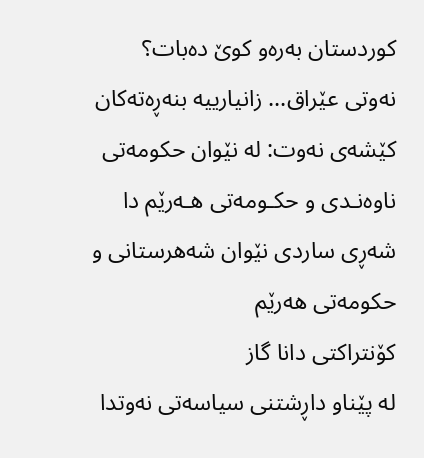كوردستان به‌ره‌و كوێ‌ ده‌بات؟
نه‌وتی‌ عێراق... زانیارییه‌ بنه‌ڕه‌ته‌كان
کێشه‌ی نه‌وت: له‌ نێوان حکومه‌تی ناوه‌نـدی و حکـومه‌تی هـه‌رێم دا
شه‌ڕی‌ ساردی‌ نێوان شه‌هرستانی‌ ‌و حكومه‌تی‌ هه‌رێم
كۆنتراكتی دانا گاز
له‌ پێناو داڕشتنی سیاسه‌تی نه‌وتدا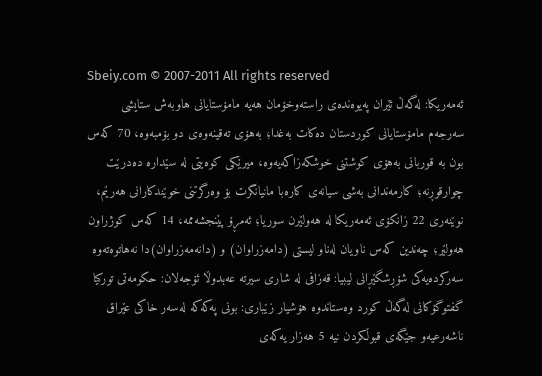Sbeiy.com © 2007-2011 All rights reserved
ئه‌مه‌ریكا: له‌گه‌ڵ ئێران په‌یوه‌نده‌ی‌ راسته‌وخۆمان هه‌یه‌ مامۆستایانی هاوبه‌ش ستایشی سه‌رجه‌م مامۆستایانی‌ كوردستان ده‌كات به‌غدا؛ به‌هۆی ته‌قینه‌وه‌ی دو بۆمبه‌وه، 70 كه‌س بون به‌ قوربانی‌ به‌هۆی‌ كوشتنی‌ خوشكه‌زاكه‌یه‌وه‌، میرێكی كوه‌یتی‌ له‌ سێداره‌ ده‌درێت چوارقوڕنه‌؛ كارمه‌ندانی به‌شی سیانه‌ی كاره‌با مانیانگرت بۆ وه‌رگرتنی خوێندكارانی هه‌رێم، نوێنه‌ری‌ 22 زانكۆی‌ ئه‌مه‌ریكا له‌ هه‌ولێرن سوریا؛ ئه‌مڕۆ پێنجشه‌ممه‌، 14 كه‌س كوژراون هه‌ولێر؛ چه‌ندین كه‌س ناویان له‌ناو ليستى (دامه‌زراوان) و (دانه‌مه‌زراوان)دا نه‌هاتوه‌ته‌وه‌ سه‌ركرده‌یه‌كی شۆڕشگێڕانی‌ لیبیا: قه‌زافی له‌ شاری‌ سیرته‌ عه‌بدوڵا ئۆجه‌لان: حكومه‌تی‌ توركیا گفتوگۆكانی‌ له‌گه‌ڵ كورد وه‌ستاندوه‌ هۆشیار زێباری‌: بونی په‌كه‌كه‌ له‌سه‌ر خاكی عێراق ناشه‌رعیه‌و جێگه‌ی‌ قبوڵكردن نیه‌ 5 هه‌زار یه‌كه‌ی‌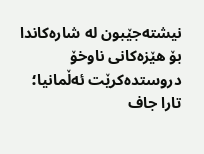نیشته‌جێبون له‌ شاره‌كاندا بۆ هێزه‌كانی ناوخۆ دروستده‌كرێت ئه‌ڵمانیا؛ تارا جاف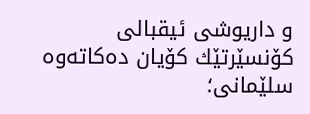و داریوشی‌ ئیقبالی‌ كۆنسێرتێك كۆیان ده‌كاته‌وه‌ سلێمانی؛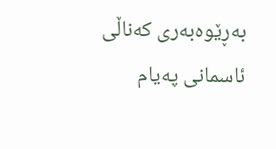به‌ڕێوه‌به‌ری كه‌ناڵی ئاسمانی په‌یام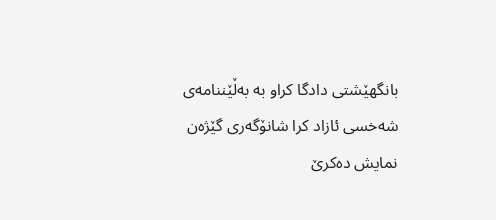بانگهێشتی دادگا کراو به‌ به‌ڵێننامه‌ی شه‌خسی ئازاد کرا شانۆگه‌ری‌ گێژه‌ن نمایش ده‌كرێ